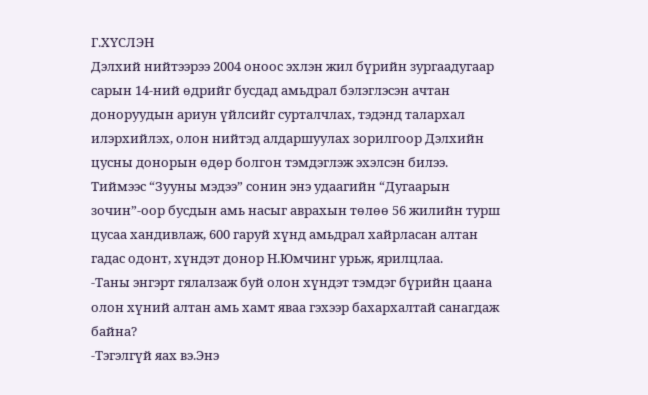Г.ХҮСЛЭН
Дэлхий нийтээрээ 2004 оноос эхлэн жил бүрийн зургаадугаар сарын 14-ний өдрийг бусдад амьдрал бэлэглэсэн ачтан доноруудын ариун үйлсийг сурталчлах, тэдэнд талархал илэрхийлэх, олон нийтэд алдаршуулах зорилгоор Дэлхийн цусны донорын өдөр болгон тэмдэглэж эхэлсэн билээ. Тиймээс “Зууны мэдээ” сонин энэ удаагийн “Дугаарын зочин”-оор бусдын амь насыг аврахын төлөө 56 жилийн турш цусаа хандивлаж, 600 гаруй хүнд амьдрал хайрласан алтан гадас одонт, хүндэт донор Н.Юмчинг урьж, ярилцлаа.
-Таны энгэрт гялалзаж буй олон хүндэт тэмдэг бүрийн цаана олон хүний алтан амь хамт яваа гэхээр бахархалтай санагдаж байна?
-Тэгэлгүй яах вэ.Энэ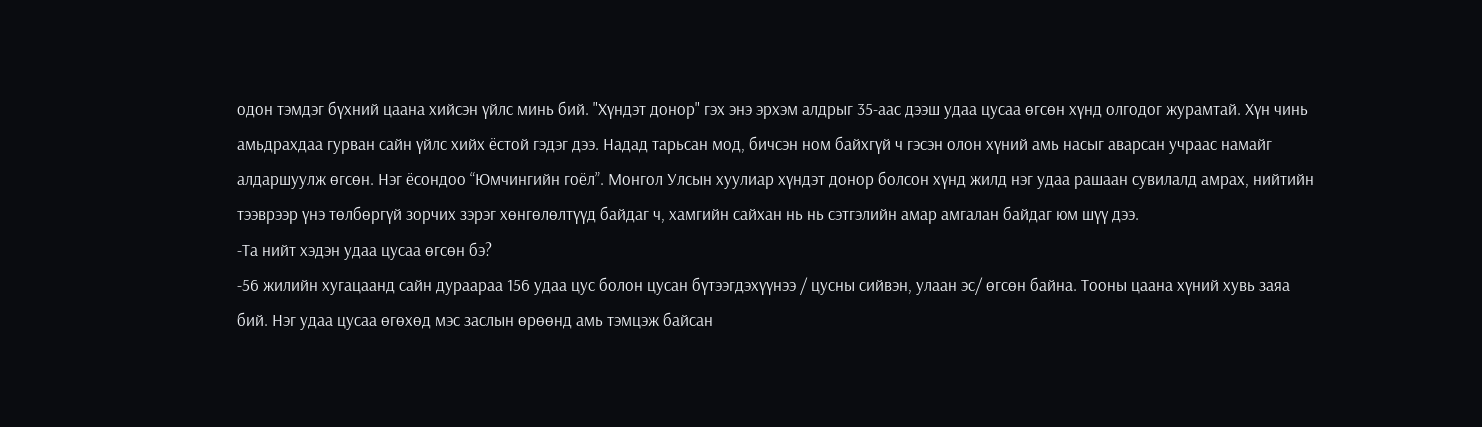одон тэмдэг бүхний цаана хийсэн үйлс минь бий. "Хүндэт донор" гэх энэ эрхэм алдрыг 35-аас дээш удаа цусаа өгсөн хүнд олгодог журамтай. Хүн чинь амьдрахдаа гурван сайн үйлс хийх ёстой гэдэг дээ. Надад тарьсан мод, бичсэн ном байхгүй ч гэсэн олон хүний амь насыг аварсан учраас намайг алдаршуулж өгсөн. Нэг ёсондоо “Юмчингийн гоёл”. Монгол Улсын хуулиар хүндэт донор болсон хүнд жилд нэг удаа рашаан сувилалд амрах, нийтийн тээврээр үнэ төлбөргүй зорчих зэрэг хөнгөлөлтүүд байдаг ч, хамгийн сайхан нь нь сэтгэлийн амар амгалан байдаг юм шүү дээ.
-Та нийт хэдэн удаа цусаа өгсөн бэ?
-56 жилийн хугацаанд сайн дураараа 156 удаа цус болон цусан бүтээгдэхүүнээ / цусны сийвэн, улаан эс/ өгсөн байна. Тооны цаана хүний хувь заяа бий. Нэг удаа цусаа өгөхөд мэс заслын өрөөнд амь тэмцэж байсан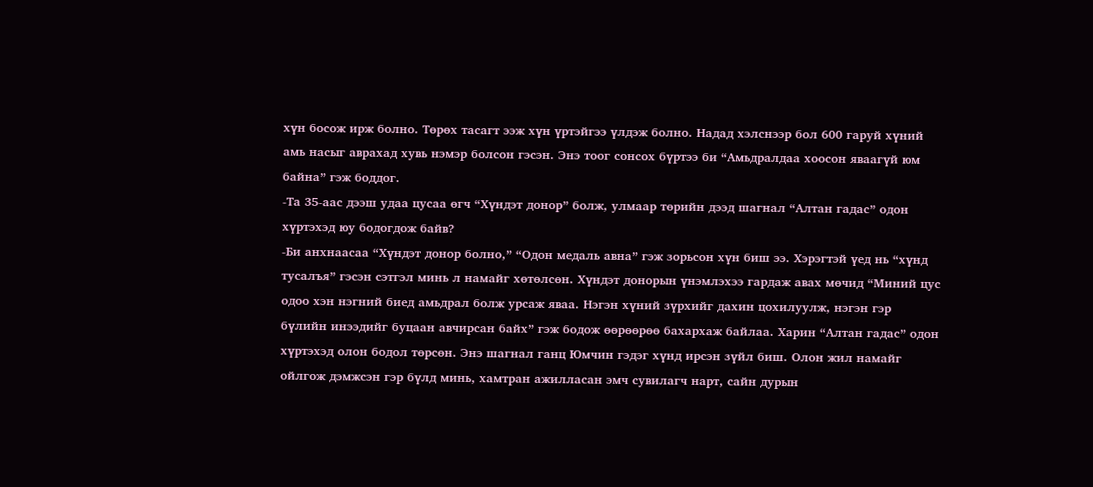хүн босож ирж болно. Төрөх тасагт ээж хүн үртэйгээ үлдэж болно. Надад хэлснээр бол 600 гаруй хүний амь насыг аврахад хувь нэмэр болсон гэсэн. Энэ тоог сонсох бүртээ би “Амьдралдаа хоосон яваагүй юм байна” гэж боддог.
-Та 35-аас дээш удаа цусаа өгч “Хүндэт донор” болж, улмаар төрийн дээд шагнал “Алтан гадас” одон хүртэхэд юу бодогдож байв?
-Би анхнаасаа “Хүндэт донор болно,” “Одон медаль авна” гэж зорьсон хүн биш ээ. Хэрэгтэй үед нь “хүнд тусалъя” гэсэн сэтгэл минь л намайг хөтөлсөн. Хүндэт донорын үнэмлэхээ гардаж авах мөчид “Миний цус одоо хэн нэгний биед амьдрал болж урсаж яваа. Нэгэн хүний зүрхийг дахин цохилуулж, нэгэн гэр бүлийн инээдийг буцаан авчирсан байх” гэж бодож өөрөөрөө бахархаж байлаа. Харин “Алтан гадас” одон хүртэхэд олон бодол төрсөн. Энэ шагнал ганц Юмчин гэдэг хүнд ирсэн зүйл биш. Олон жил намайг ойлгож дэмжсэн гэр бүлд минь, хамтран ажилласан эмч сувилагч нарт, сайн дурын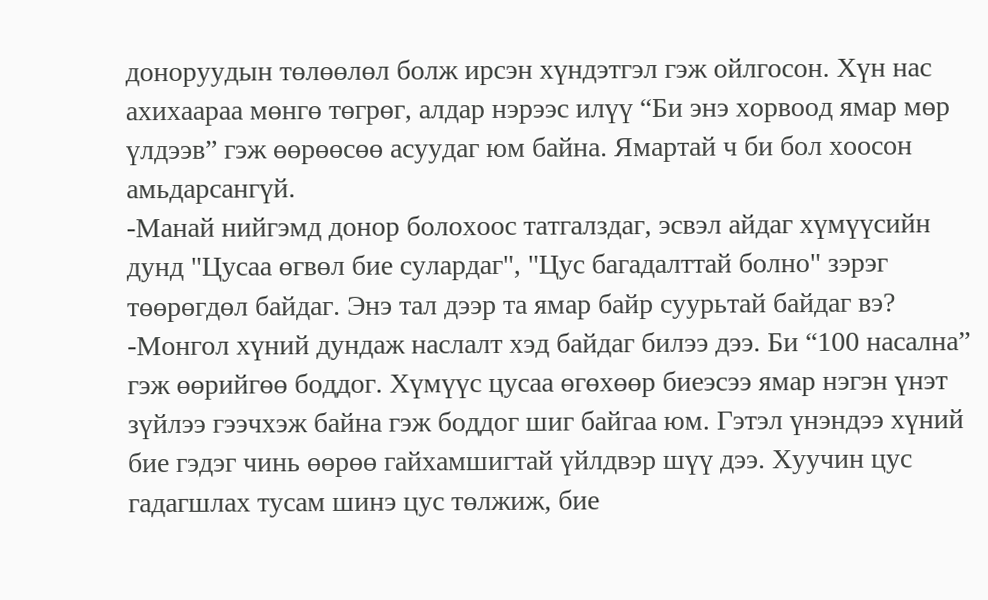доноруудын төлөөлөл болж ирсэн хүндэтгэл гэж ойлгосон. Хүн нас ахихаараа мөнгө төгрөг, алдар нэрээс илүү “Би энэ хорвоод ямар мөр үлдээв” гэж өөрөөсөө асуудаг юм байна. Ямартай ч би бол хоосон амьдарсангүй.
-Манай нийгэмд донор болохоос татгалздаг, эсвэл айдаг хүмүүсийн дунд "Цусаа өгвөл бие сулардаг", "Цус багадалттай болно" зэрэг төөрөгдөл байдаг. Энэ тал дээр та ямар байр суурьтай байдаг вэ?
-Монгол хүний дундаж наслалт хэд байдаг билээ дээ. Би “100 насална” гэж өөрийгөө боддог. Хүмүүс цусаа өгөхөөр биеэсээ ямар нэгэн үнэт зүйлээ гээчхэж байна гэж боддог шиг байгаа юм. Гэтэл үнэндээ хүний бие гэдэг чинь өөрөө гайхамшигтай үйлдвэр шүү дээ. Хуучин цус гадагшлах тусам шинэ цус төлжиж, бие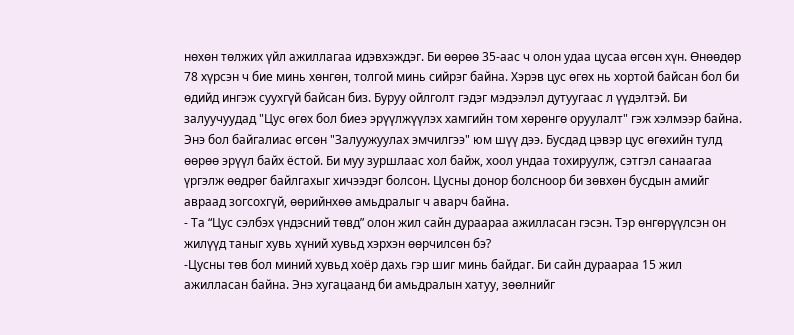нөхөн төлжих үйл ажиллагаа идэвхэждэг. Би өөрөө 35-аас ч олон удаа цусаа өгсөн хүн. Өнөөдөр 78 хүрсэн ч бие минь хөнгөн, толгой минь сийрэг байна. Хэрэв цус өгөх нь хортой байсан бол би өдийд ингэж суухгүй байсан биз. Буруу ойлголт гэдэг мэдээлэл дутуугаас л үүдэлтэй. Би залуучуудад "Цус өгөх бол биеэ эрүүлжүүлэх хамгийн том хөрөнгө оруулалт" гэж хэлмээр байна. Энэ бол байгалиас өгсөн "Залуужуулах эмчилгээ" юм шүү дээ. Бусдад цэвэр цус өгөхийн тулд өөрөө эрүүл байх ёстой. Би муу зуршлаас хол байж, хоол ундаа тохируулж, сэтгэл санаагаа үргэлж өөдрөг байлгахыг хичээдэг болсон. Цусны донор болсноор би зөвхөн бусдын амийг авраад зогсохгүй, өөрийнхөө амьдралыг ч аварч байна.
- Та “Цус сэлбэх үндэсний төвд” олон жил сайн дураараа ажилласан гэсэн. Тэр өнгөрүүлсэн он жилүүд таныг хувь хүний хувьд хэрхэн өөрчилсөн бэ?
-Цусны төв бол миний хувьд хоёр дахь гэр шиг минь байдаг. Би сайн дураараа 15 жил ажилласан байна. Энэ хугацаанд би амьдралын хатуу, зөөлнийг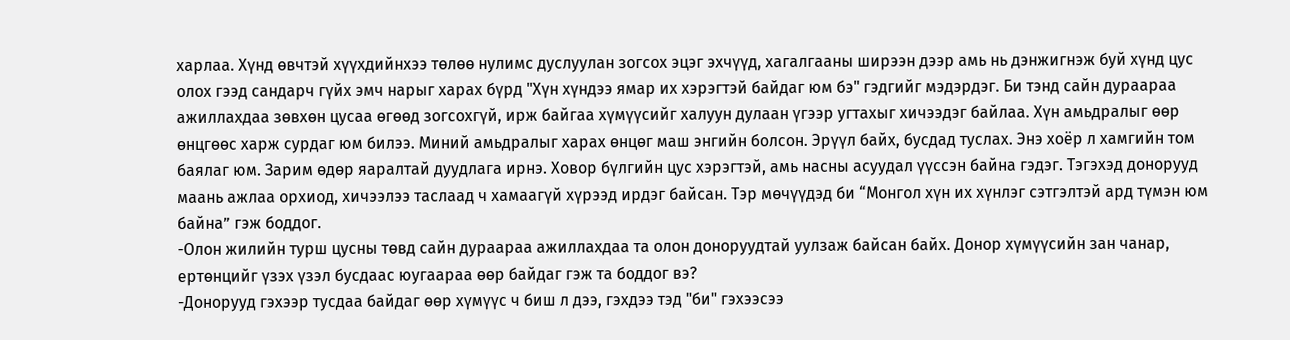харлаа. Хүнд өвчтэй хүүхдийнхээ төлөө нулимс дуслуулан зогсох эцэг эхчүүд, хагалгааны ширээн дээр амь нь дэнжигнэж буй хүнд цус олох гээд сандарч гүйх эмч нарыг харах бүрд "Хүн хүндээ ямар их хэрэгтэй байдаг юм бэ" гэдгийг мэдэрдэг. Би тэнд сайн дураараа ажиллахдаа зөвхөн цусаа өгөөд зогсохгүй, ирж байгаа хүмүүсийг халуун дулаан үгээр угтахыг хичээдэг байлаа. Хүн амьдралыг өөр өнцгөөс харж сурдаг юм билээ. Миний амьдралыг харах өнцөг маш энгийн болсон. Эрүүл байх, бусдад туслах. Энэ хоёр л хамгийн том баялаг юм. Зарим өдөр яаралтай дуудлага ирнэ. Ховор бүлгийн цус хэрэгтэй, амь насны асуудал үүссэн байна гэдэг. Тэгэхэд донорууд маань ажлаа орхиод, хичээлээ таслаад ч хамаагүй хүрээд ирдэг байсан. Тэр мөчүүдэд би “Монгол хүн их хүнлэг сэтгэлтэй ард түмэн юм байна” гэж боддог.
-Олон жилийн турш цусны төвд сайн дураараа ажиллахдаа та олон доноруудтай уулзаж байсан байх. Донор хүмүүсийн зан чанар, ертөнцийг үзэх үзэл бусдаас юугаараа өөр байдаг гэж та боддог вэ?
-Донорууд гэхээр тусдаа байдаг өөр хүмүүс ч биш л дээ, гэхдээ тэд "би" гэхээсээ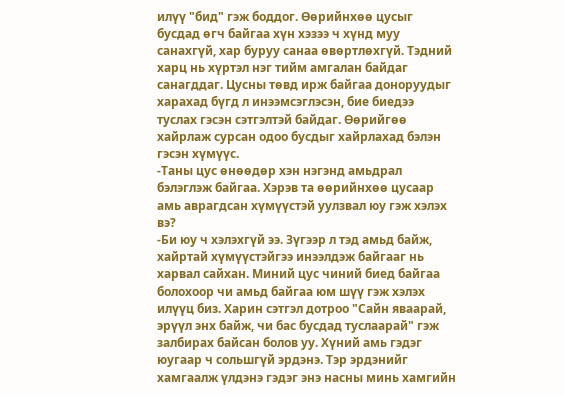илүү "бид" гэж боддог. Өөрийнхөө цусыг бусдад өгч байгаа хүн хэзээ ч хүнд муу санахгүй, хар буруу санаа өвөртлөхгүй. Тэдний харц нь хүртэл нэг тийм амгалан байдаг санагддаг. Цусны төвд ирж байгаа доноруудыг харахад бүгд л инээмсэглэсэн, бие биедээ туслах гэсэн сэтгэлтэй байдаг. Өөрийгөө хайрлаж сурсан одоо бусдыг хайрлахад бэлэн гэсэн хүмүүс.
-Таны цус өнөөдөр хэн нэгэнд амьдрал бэлэглэж байгаа. Хэрэв та өөрийнхөө цусаар амь аврагдсан хүмүүстэй уулзвал юу гэж хэлэх вэ?
-Би юу ч хэлэхгүй ээ. Зүгээр л тэд амьд байж, хайртай хүмүүстэйгээ инээлдэж байгааг нь харвал сайхан. Миний цус чиний биед байгаа болохоор чи амьд байгаа юм шүү гэж хэлэх илүүц биз. Харин сэтгэл дотроо "Сайн яваарай, эрүүл энх байж, чи бас бусдад туслаарай" гэж залбирах байсан болов уу. Хүний амь гэдэг юугаар ч сольшгүй эрдэнэ. Тэр эрдэнийг хамгаалж үлдэнэ гэдэг энэ насны минь хамгийн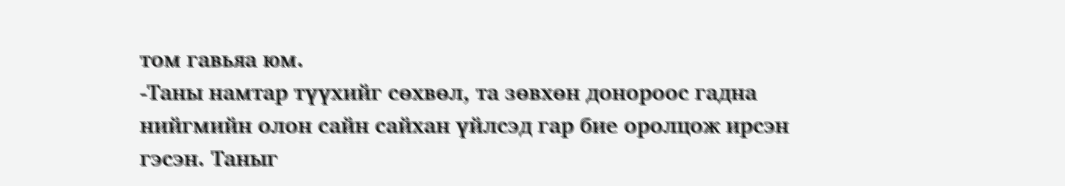том гавьяа юм.
-Таны намтар түүхийг сөхвөл, та зөвхөн донороос гадна нийгмийн олон сайн сайхан үйлсэд гар бие оролцож ирсэн гэсэн. Таныг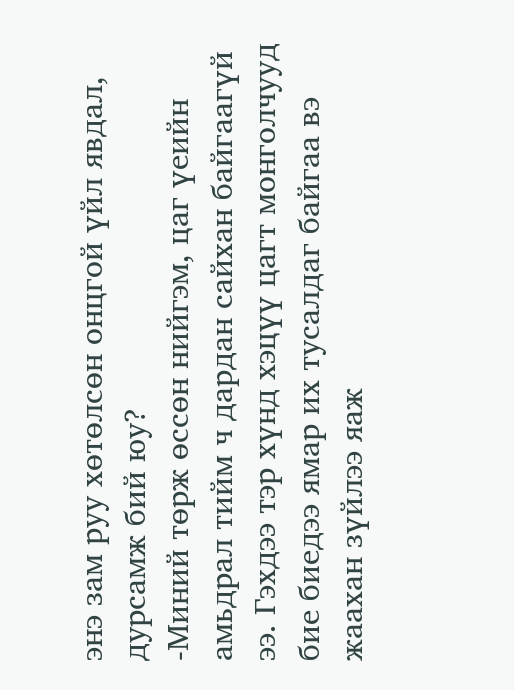энэ зам руу хөтөлсөн онцгой үйл явдал, дурсамж бий юу?
-Миний төрж өссөн нийгэм, цаг үеийн амьдрал тийм ч дардан сайхан байгаагүй ээ. Гэхдээ тэр хүнд хэцүү цагт монголчууд бие биедээ ямар их тусалдаг байгаа вэ жаахан зүйлээ яаж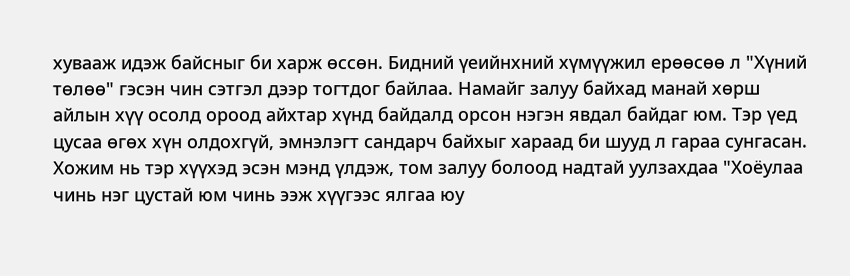хувааж идэж байсныг би харж өссөн. Бидний үеийнхний хүмүүжил ерөөсөө л "Хүний төлөө" гэсэн чин сэтгэл дээр тогтдог байлаа. Намайг залуу байхад манай хөрш айлын хүү осолд ороод айхтар хүнд байдалд орсон нэгэн явдал байдаг юм. Тэр үед цусаа өгөх хүн олдохгүй, эмнэлэгт сандарч байхыг хараад би шууд л гараа сунгасан. Хожим нь тэр хүүхэд эсэн мэнд үлдэж, том залуу болоод надтай уулзахдаа "Хоёулаа чинь нэг цустай юм чинь ээж хүүгээс ялгаа юу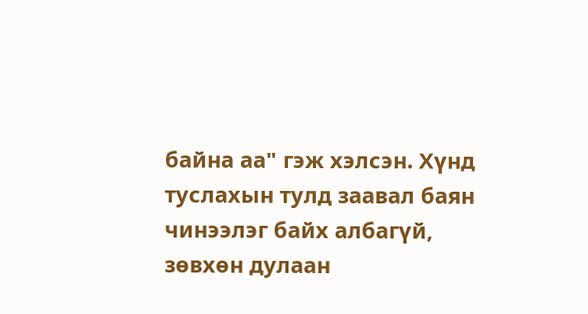байна аа" гэж хэлсэн. Хүнд туслахын тулд заавал баян чинээлэг байх албагүй, зөвхөн дулаан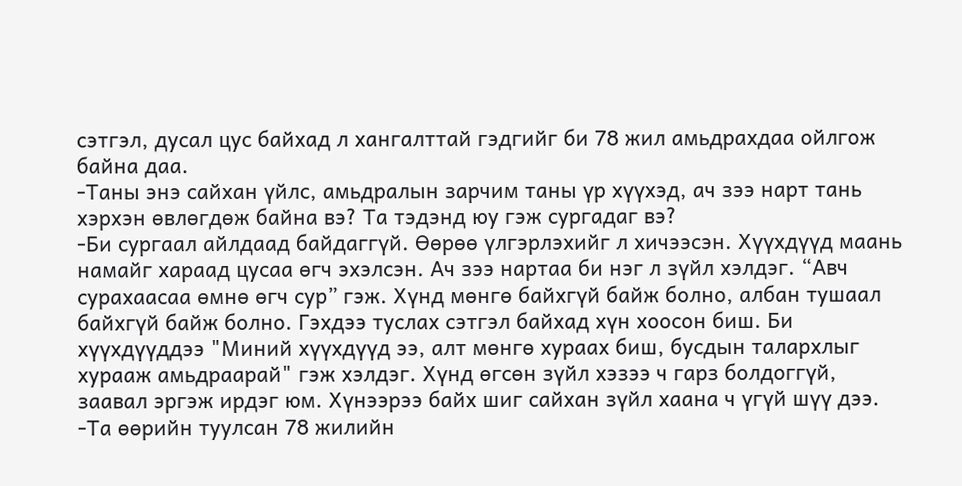сэтгэл, дусал цус байхад л хангалттай гэдгийг би 78 жил амьдрахдаа ойлгож байна даа.
-Таны энэ сайхан үйлс, амьдралын зарчим таны үр хүүхэд, ач зээ нарт тань хэрхэн өвлөгдөж байна вэ? Та тэдэнд юу гэж сургадаг вэ?
-Би сургаал айлдаад байдаггүй. Өөрөө үлгэрлэхийг л хичээсэн. Хүүхдүүд маань намайг хараад цусаа өгч эхэлсэн. Ач зээ нартаа би нэг л зүйл хэлдэг. “Авч сурахаасаа өмнө өгч сур” гэж. Хүнд мөнгө байхгүй байж болно, албан тушаал байхгүй байж болно. Гэхдээ туслах сэтгэл байхад хүн хоосон биш. Би хүүхдүүддээ "Миний хүүхдүүд ээ, алт мөнгө хураах биш, бусдын талархлыг хурааж амьдраарай" гэж хэлдэг. Хүнд өгсөн зүйл хэзээ ч гарз болдоггүй, заавал эргэж ирдэг юм. Хүнээрээ байх шиг сайхан зүйл хаана ч үгүй шүү дээ.
-Та өөрийн туулсан 78 жилийн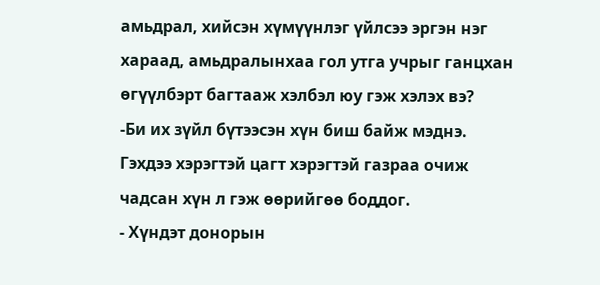амьдрал, хийсэн хүмүүнлэг үйлсээ эргэн нэг хараад, амьдралынхаа гол утга учрыг ганцхан өгүүлбэрт багтааж хэлбэл юу гэж хэлэх вэ?
-Би их зүйл бүтээсэн хүн биш байж мэднэ. Гэхдээ хэрэгтэй цагт хэрэгтэй газраа очиж чадсан хүн л гэж өөрийгөө боддог.
- Хүндэт донорын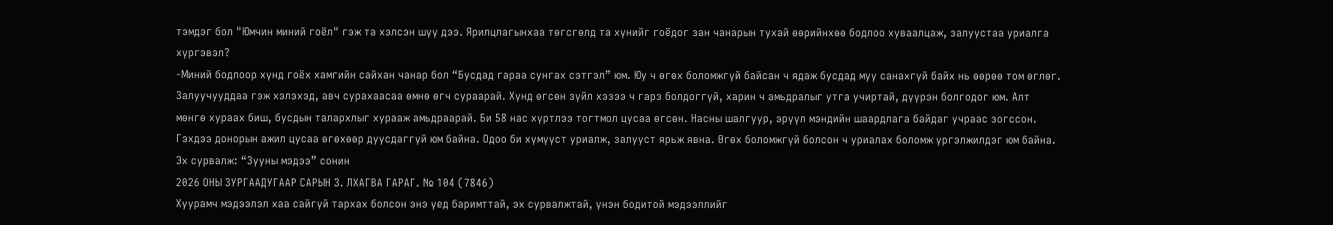тэмдэг бол "Юмчин миний гоёл" гэж та хэлсэн шүү дээ. Ярилцлагынхаа төгсгөлд та хүнийг гоёдог зан чанарын тухай өөрийнхөө бодлоо хуваалцаж, залуустаа уриалга хүргэвэл?
-Миний бодлоор хүнд гоёх хамгийн сайхан чанар бол “Бусдад гараа сунгах сэтгэл” юм. Юу ч өгөх боломжгүй байсан ч ядаж бусдад муу санахгүй байх нь өөрөө том өглөг. Залуучууддаа гэж хэлэхэд, авч сурахаасаа өмнө өгч сураарай. Хүнд өгсөн зүйл хэзээ ч гарз болдоггүй, харин ч амьдралыг утга учиртай, дүүрэн болгодог юм. Алт мөнгө хураах биш, бусдын талархлыг хурааж амьдраарай. Би 58 нас хүртлээ тогтмол цусаа өгсөн. Насны шалгуур, эрүүл мэндийн шаардлага байдаг учраас зогссон. Гэхдээ донорын ажил цусаа өгөхөөр дуусдаггүй юм байна. Одоо би хүмүүст уриалж, залууст ярьж явна. Өгөх боломжгүй болсон ч уриалах боломж үргэлжилдэг юм байна.
Эх сурвалж: “Зууны мэдээ” сонин
2026 ОНЫ ЗУРГААДУГААР САРЫН 3. ЛХАГВА ГАРАГ. № 104 (7846)
Хуурамч мэдээлэл хаа сайгүй тархах болсон энэ үед баримттай, эх сурвалжтай, үнэн бодитой мэдээллийг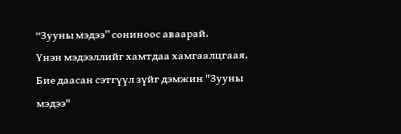“Зууны мэдээ” сониноос аваарай.
Үнэн мэдээллийг хамтдаа хамгаалцгаая.
Бие даасан сэтгүүл зүйг дэмжин "Зууны мэдээ"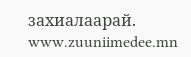захиалаарай. www.zuuniimedee.mn